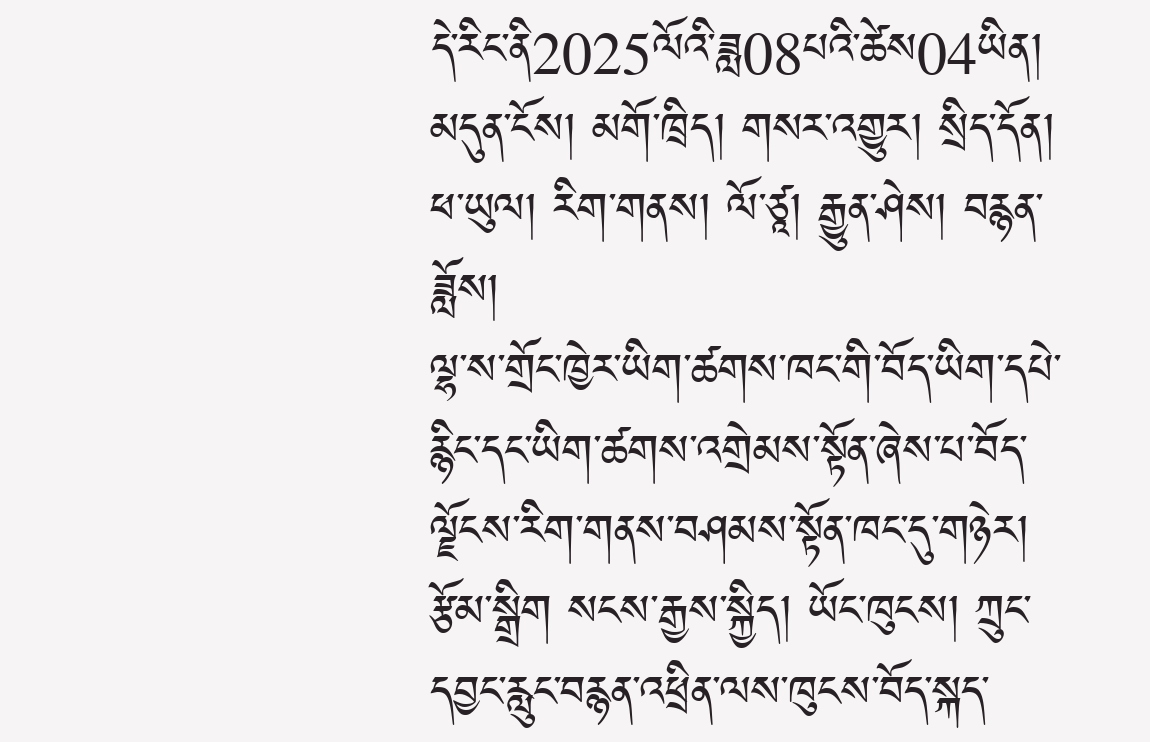དེ་རིང་ནི2025ལོའི་ཟླ08པའི་ཚེས04ཡིན།
མདུན་ངོས། མགོ་ཁྲིད། གསར་འགྱུར། སྲིད་དོན། ཕ་ཡུལ། རིག་གནས། ལོ་ཙཱ། རྒྱུན་ཤེས། བརྙན་ཟློས།
ལྷ་ས་གྲོང་ཁྱེར་ཡིག་ཚགས་ཁང་གི་བོད་ཡིག་དཔེ་རྙིང་དང་ཡིག་ཚགས་འགྲེམས་སྟོན་ཞེས་པ་བོད་ལྗོངས་རིག་གནས་བཤམས་སྟོན་ཁང་དུ་གཉེར།
རྩོམ་སྒྲིག སངས་རྒྱས་སྐྱིད། ཡོང་ཁུངས། ཀྲུང་དབྱང་རླུང་བརྙན་འཕྲིན་ལས་ཁུངས་བོད་སྐད་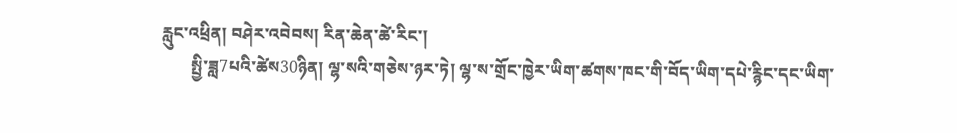རླུང་འཕྲིན། བཤེར་འབེབས། རིན་ཆེན་ཚེ་རིང་།
       སྤྱི་ཟླ7པའི་ཚེས30ཉིན། ལྷ་སའི་གཅེས་ཉར་ཏེ། ལྷ་ས་གྲོང་ཁྱེར་ཡིག་ཚགས་ཁང་གི་བོད་ཡིག་དཔེ་རྙིང་དང་ཡིག་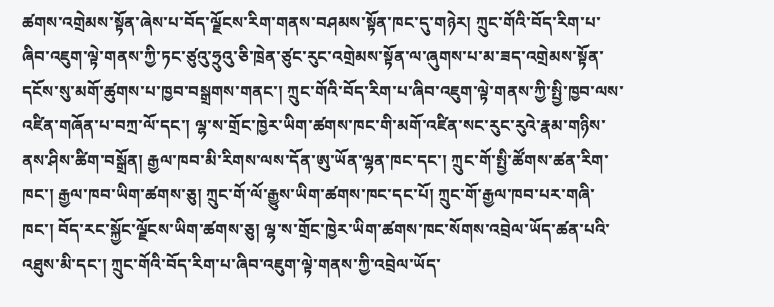ཚགས་འགྲེམས་སྟོན་ཞེས་པ་བོད་ལྗོངས་རིག་གནས་བཤམས་སྟོན་ཁང་དུ་གཉེར། ཀྲུང་གོའི་བོད་རིག་པ་ཞིབ་འཇུག་ལྟེ་གནས་ཀྱི་ཏང་ཙུའུ་ཧྲུའུ་ཅི་ཁྲེན་ཙུང་རུང་འགྲེམས་སྟོན་ལ་ཞུགས་པ་མ་ཟད་འགྲེམས་སྟོན་དངོས་སུ་མགོ་ཚུགས་པ་ཁྱབ་བསྒྲགས་གནང་། ཀྲུང་གོའི་བོད་རིག་པ་ཞིབ་འཇུག་ལྟེ་གནས་ཀྱི་སྤྱི་ཁྱབ་ལས་འཛིན་གཞོན་པ་བཀྲ་ལོ་དང་། ལྷ་ས་གྲོང་ཁྱེར་ཡིག་ཚགས་ཁང་གི་མགོ་འཛིན་སང་རུང་རུའེ་རྣམ་གཉིས་ནས་ཤིས་ཚིག་བསྒྲོན། རྒྱལ་ཁབ་མི་རིགས་ལས་དོན་ཨུ་ཡོན་ལྷན་ཁང་དང་། ཀྲུང་གོ་སྤྱི་ཚོགས་ཚན་རིག་ཁང་། རྒྱལ་ཁབ་ཡིག་ཚགས་ཅུ། ཀྲུང་གོ་ལོ་རྒྱུས་ཡིག་ཚགས་ཁང་དང་པོ། ཀྲུང་གོ་རྒྱལ་ཁབ་པར་གཞི་ཁང་། བོད་རང་སྐྱོང་ལྗོངས་ཡིག་ཚགས་ཅུ། ལྷ་ས་གྲོང་ཁྱེར་ཡིག་ཚགས་ཁང་སོགས་འབྲེལ་ཡོད་ཚན་པའི་འཐུས་མི་དང་། ཀྲུང་གོའི་བོད་རིག་པ་ཞིབ་འཇུག་ལྟེ་གནས་ཀྱི་འབྲེལ་ཡོད་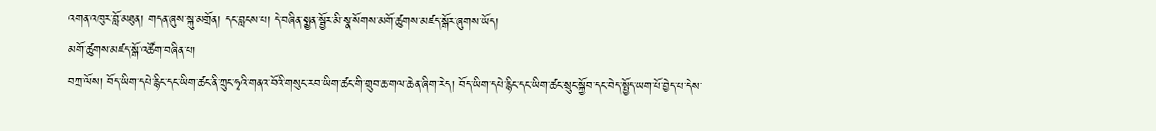འགན་འཁུར་བློ་མཐུན། གདན་ཞུས་སྐུ་མགྲོན། དང་བླངས་པ། དེ་བཞིན་སྨྱན་སྦྱོར་མི་སྣ་སོགས་མགོ་ཚུགས་མཛད་སྒོར་ཞུགས་ཡོད།
མགོ་ཚུགས་མཛད་སྒོ་འཚོག་བཞིན་པ།
བཀྲ་ལོས། བོད་ཡིག་དཔེ་རྙིང་དང་ཡིག་ཚང་ནི་ཀྲུང་ཧྭའི་གནའ་བོའི་གསུང་རབ་ཡིག་ཚང་གི་གྲུབ་ཆ་གལ་ཆེན་ཞིག་རེད། བོད་ཡིག་དཔེ་རྙིང་དང་ཡིག་ཚང་སྲུང་སྐྱོབ་དང་བེད་སྤྱོད་ཡག་པོ་བྱེད་པ་དེས་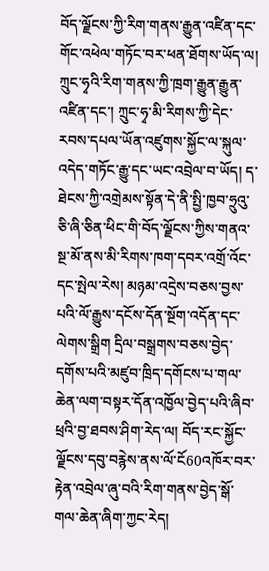བོད་ལྗོངས་ཀྱི་རིག་གནས་རྒྱུན་འཛིན་དང་གོང་འཕེལ་གཏོང་བར་ཕན་ཐོགས་ཡོད་ལ། ཀྲུང་ཧྭའི་རིག་གནས་ཀྱི་ཁྲག་རྒྱུན་རྒྱུན་འཛིན་དང་། ཀྲུང་ཧྭ་མི་རིགས་ཀྱི་དེང་རབས་དཔལ་ཡོན་འཛུགས་སྐྱོང་ལ་སྐུལ་འདེད་གཏོང་རྒྱུ་དང་ཡང་འབྲེལ་བ་ཡོད། ད་ཐེངས་ཀྱི་འགྲེམས་སྟོན་དེ་ནི་སྤྱི་ཁྱབ་ཧྲུའུ་ཅི་ཞི་ཅིན་ཕིང་གི་བོད་ལྗོངས་ཀྱིས་གནའ་སྔ་མོ་ནས་མི་རིགས་ཁག་དབར་འགྲོ་འོང་དང་སྤེལ་རེས། མཉམ་འདྲེས་བཅས་བྱས་པའི་ལོ་རྒྱུས་དངོས་དོན་སྔོག་འདོན་དང་ལེགས་སྒྲིག དྲིལ་བསྒྲགས་བཅས་བྱེད་དགོས་པའི་མཛུབ་ཁྲིད་དགོངས་པ་གལ་ཆེན་ལག་བསྟར་དོན་འཁྱོལ་བྱེད་པའི་ཞིབ་ཕྲའི་བྱ་ཐབས་ཤིག་རེད་ལ། བོད་རང་སྐྱོང་ལྗོངས་དབུ་བརྙེས་ནས་ལོ་ངོ60འཁོར་བར་རྟེན་འབྲེལ་ཞུ་བའི་རིག་གནས་བྱེད་སྒོ་གལ་ཆེན་ཞིག་ཀྱང་རེད།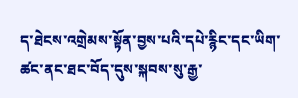ད་ཐེངས་འགྲེམས་སྟོན་བྱས་པའི་དཔེ་རྙིང་དང་ཡིག་ཚང་ནང་ཐང་བོད་དུས་སྐབས་སུ་རྒྱ་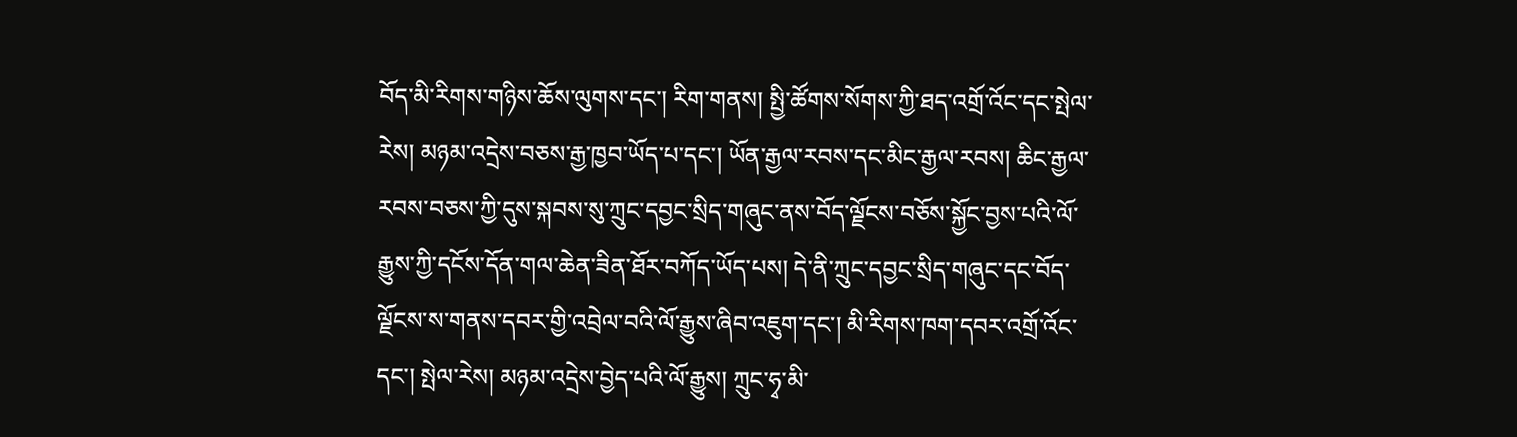བོད་མི་རིགས་གཉིས་ཆོས་ལུགས་དང་། རིག་གནས། སྤྱི་ཚོགས་སོགས་ཀྱི་ཐད་འགྲོ་འོང་དང་སྤེལ་རེས། མཉམ་འདྲེས་བཅས་རྒྱ་ཁྱབ་ཡོད་པ་དང་། ཡོན་རྒྱལ་རབས་དང་མིང་རྒྱལ་རབས། ཆིང་རྒྱལ་རབས་བཅས་ཀྱི་དུས་སྐབས་སུ་ཀྲུང་དབྱང་སྲིད་གཞུང་ནས་བོད་ལྗོངས་བཅོས་སྐྱོང་བྱས་པའི་ལོ་རྒྱུས་ཀྱི་དངོས་དོན་གལ་ཆེན་ཟིན་ཐོར་བཀོད་ཡོད་པས། དེ་ནི་ཀྲུང་དབྱང་སྲིད་གཞུང་དང་བོད་ལྗོངས་ས་གནས་དབར་གྱི་འབྲེལ་བའི་ལོ་རྒྱུས་ཞིབ་འཇུག་དང་། མི་རིགས་ཁག་དབར་འགྲོ་འོང་དང་། སྤེལ་རེས། མཉམ་འདྲེས་བྱེད་པའི་ལོ་རྒྱུས། ཀྲུང་ཧྭ་མི་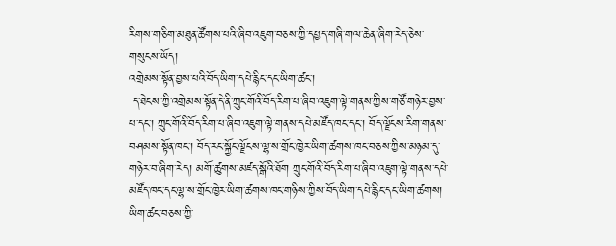རིགས་གཅིག་མཐུན་ཚོགས་པའི་ཞིབ་འཇུག་བཅས་ཀྱི་དཔྱད་གཞི་གལ་ཆེན་ཞིག་རེད་ཅེས་གསུངས་ཡོད།
འགྲེམས་སྟོན་བྱས་པའི་བོད་ཡིག་དཔེ་རྙིང་དང་ཡིག་ཚང་།
 ད་ཐེངས་ཀྱི་འགྲེམས་སྟོན་དེ་ནི་ཀྲུང་གོའི་བོད་རིག་པ་ཞིབ་འཇུག་ལྟེ་གནས་ཀྱིས་གཙོ་གཉེར་བྱས་པ་དང་། ཀྲུང་གོའི་བོད་རིག་པ་ཞིབ་འཇུག་ལྟེ་གནས་དཔེ་མཛོད་ཁང་དང་། བོད་ལྗོངས་རིག་གནས་བཤམས་སྟོན་ཁང་། བོད་རང་སྐྱོང་ལྗོངས་ལྷ་ས་གྲོང་ཁྱེར་ཡིག་ཚགས་ཁང་བཅས་ཀྱིས་མཉམ་དུ་གཉེར་བ་ཞིག་རེད། མགོ་ཚུགས་མཛད་སྒོའི་ཐོག ཀྲུང་གོའི་བོད་རིག་པ་ཞིབ་འཇུག་ལྟེ་གནས་དཔེ་མཛོད་ཁང་དང་ལྷ་ས་གྲོང་ཁྱེར་ཡིག་ཚགས་ཁང་གཉིས་ཀྱིས་བོད་ཡིག་དཔེ་རྙིང་དང་ཡིག་ཚགས། ཡིག་ཚང་བཅས་ཀྱི་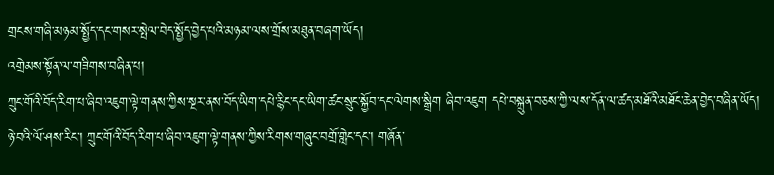གྲངས་གཞི་མཉམ་སྤྱོད་དང་གསར་སྤེལ་བེད་སྤྱོད་བྱེད་པའི་མཉམ་ལས་གྲོས་མཐུན་བཞག་ཡོད།
འགྲེམས་སྟོན་ལ་གཟིགས་བཞིན་པ།
ཀྲུང་གོའི་བོད་རིག་པ་ཞིབ་འཇུག་ལྟེ་གནས་ཀྱིས་སྔར་ནས་བོད་ཡིག་དཔེ་རྙིང་དང་ཡིག་ཚང་སྲུང་སྐྱོབ་དང་ལེགས་སྒྲིག ཞིབ་འཇུག དཔེ་བསྐྲུན་བཅས་ཀྱི་ལས་དོན་ལ་ཚད་མཐོའི་མཐོང་ཆེན་བྱེད་བཞིན་ཡོད། ཉེ་བའི་ལོ་ཤས་རིང་། ཀྲུང་གོའི་བོད་རིག་པ་ཞིབ་འཇུག་ལྟེ་གནས་ཀྱིས་རིགས་གཞུང་བགྲོ་གླེང་དང་། གཞོན་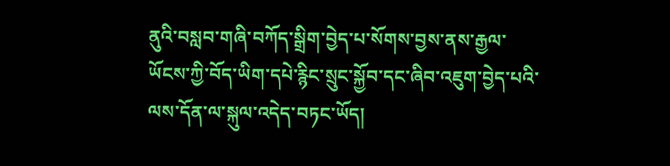ནུའི་བསླབ་གཞི་བཀོད་སྒྲིག་བྱེད་པ་སོགས་བྱས་ནས་རྒྱལ་ཡོངས་ཀྱི་བོད་ཡིག་དཔེ་རྙིང་སྲུང་སྐྱོབ་དང་ཞིབ་འཇུག་བྱེད་པའི་ལས་དོན་ལ་སྐུལ་འདེད་བཏང་ཡོད།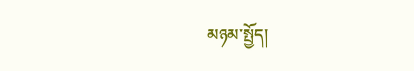མཉམ་སྤྱོད།